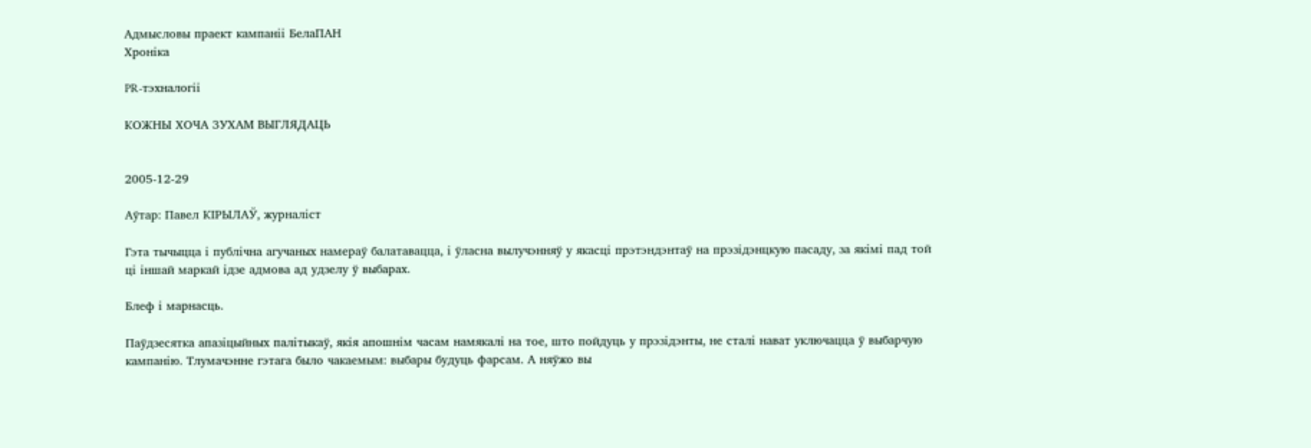Адмысловы праект кампанii БелаПАН
Хронiка

PR-тэхналогіі

КОЖНЫ ХОЧА ЗУХАМ ВЫГЛЯДАЦЬ


2005-12-29

Аўтар: Павел КІРЫЛАЎ, журналіст

Гэта тычыцца і публічна агучаных намераў балатавацца, і ўласна вылучэнняў у якасці прэтэндэнтаў на прэзідэнцкую пасаду, за якімі пад той ці іншай маркай ідзе адмова ад удзелу ў выбарах.

Блеф і марнасць.

Паўдзесятка апазіцыйных палітыкаў, якія апошнім часам намякалі на тое, што пойдуць у прэзідэнты, не сталі нават уключацца ў выбарчую кампанію. Тлумачэнне гэтага было чакаемым: выбары будуць фарсам. А няўжо вы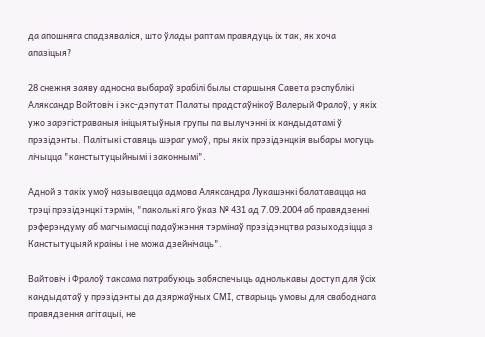да апошняга спадзяваліся, што ўлады раптам правядуць іх так, як хоча апазіцыя?

28 снежня заяву адносна выбараў зрабілі былы старшыня Савета рэспублікі Аляксандр Войтовіч і экс-дэпутат Палаты прадстаўнікоў Валерый Фралоў, у якіх ужо зарэгістраваныя ініцыятыўныя групы па вылучэнні іх кандыдатамі ў прэзідэнты. Палітыкі ставяць шэраг умоў, пры якіх прэзідэнцкія выбары могуць лічыцца "канстытуцыйнымі і законнымі".

Адной з такіх умоў называецца адмова Аляксандра Лукашэнкі балатавацца на трэці прэзідэнцкі тэрмін, "паколькі яго ўказ № 431 ад 7.09.2004 аб правядзенні рэферэндуму аб магчымасці падаўжэння тэрмінаў прэзідэнцтва разыходзіцца з Канстытуцыяй краіны і не можа дзейнічаць".

Вайтовіч і Фралоў таксама патрабуюць забяспечыць аднолькавы доступ для ўсіх кандыдатаў у прэзідэнты да дзяржаўных СМІ, стварыць умовы для свабоднага правядзення агітацыі, не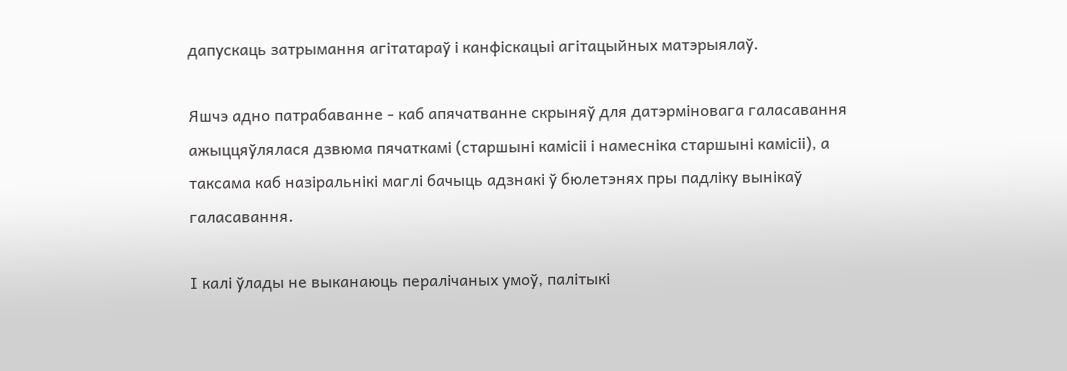дапускаць затрымання агітатараў і канфіскацыі агітацыйных матэрыялаў.

Яшчэ адно патрабаванне - каб апячатванне скрыняў для датэрміновага галасавання ажыццяўлялася дзвюма пячаткамі (старшыні камісіі і намесніка старшыні камісіі), а таксама каб назіральнікі маглі бачыць адзнакі ў бюлетэнях пры падліку вынікаў галасавання.

І калі ўлады не выканаюць пералічаных умоў, палітыкі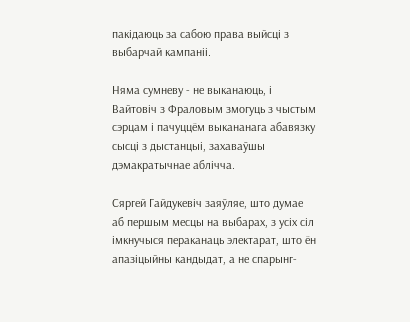пакідаюць за сабою права выйсці з выбарчай кампаніі.

Няма сумневу - не выканаюць, і Вайтовіч з Фраловым змогуць з чыстым сэрцам і пачуццём выкананага абавязку сысці з дыстанцыі, захаваўшы дэмакратычнае аблічча.

Сяргей Гайдукевіч заяўляе, што думае аб першым месцы на выбарах, з усіх сіл імкнучыся пераканаць электарат, што ён апазіцыйны кандыдат, а не спарынг-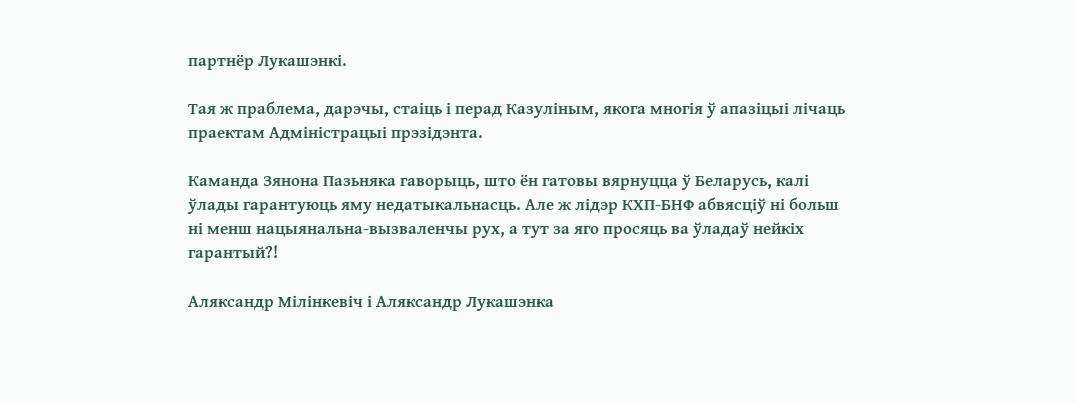партнёр Лукашэнкі.

Тая ж праблема, дарэчы, стаіць і перад Казуліным, якога многія ў апазіцыі лічаць праектам Адміністрацыі прэзідэнта.

Каманда Зянона Пазьняка гаворыць, што ён гатовы вярнуцца ў Беларусь, калі ўлады гарантуюць яму недатыкальнасць. Але ж лідэр КХП-БНФ абвясціў ні больш ні менш нацыянальна-вызваленчы рух, а тут за яго просяць ва ўладаў нейкіх гарантый?!

Аляксандр Мілінкевіч і Аляксандр Лукашэнка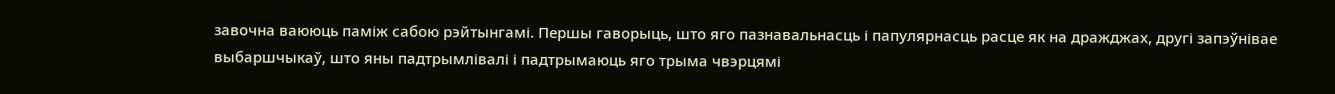завочна ваююць паміж сабою рэйтынгамі. Першы гаворыць, што яго пазнавальнасць і папулярнасць расце як на дражджах, другі запэўнівае выбаршчыкаў, што яны падтрымлівалі і падтрымаюць яго трыма чвэрцямі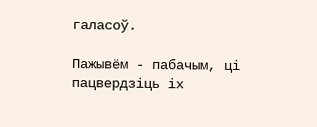галасоў.

Пажывём - пабачым, ці пацвердзіць іх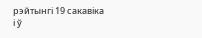рэйтынгі 19 сакавіка і ў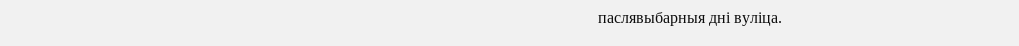паслявыбарныя дні вуліца.